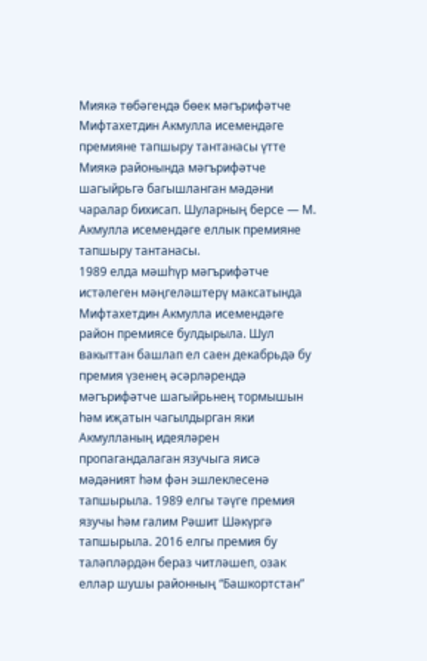Миякә төбәгендә бөек мәгърифәтче Мифтахетдин Акмулла исемендәге премияне тапшыру тантанасы үтте
Миякә районында мәгърифәтче шагыйрьгә багышланган мәдәни чаралар бихисап. Шуларның берсе — М. Акмулла исемендәге еллык премияне тапшыру тантанасы.
1989 елда мәшһүр мәгърифәтче истәлеген мәңгеләштерү максатында Мифтахетдин Акмулла исемендәге район премиясе булдырыла. Шул вакыттан башлап ел саен декабрьдә бу премия үзенең әсәрләрендә мәгърифәтче шагыйрьнең тормышын һәм иҗатын чагылдырган яки Акмулланың идеяләрен пропагандалаган язучыга яисә мәдәният һәм фән эшлеклесенә тапшырыла. 1989 елгы тәүге премия язучы һәм галим Рәшит Шәкүргә тапшырыла. 2016 елгы премия бу таләпләрдән бераз читләшеп, озак еллар шушы районның “Башкортстан”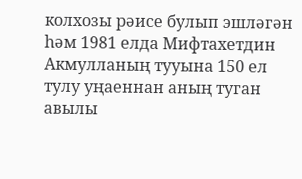колхозы рәисе булып эшләгән һәм 1981 елда Мифтахетдин Акмулланың тууына 150 ел тулу уңаеннан аның туган авылы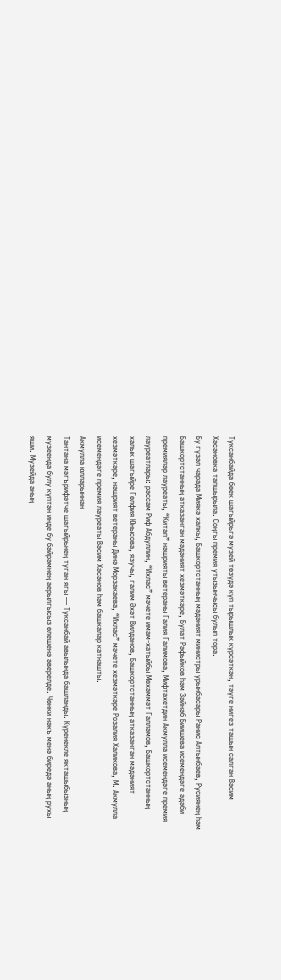Туксанбайда бөек шагыйрьгә музей төзүдә күп тырышлык күрсәткән, тәүге нигез ташын салган Вәсим Хәсәновка тапшырыла. Соңгы премия утызынчысы булып тора.
Бу гүзәл чарада Миякә халкы, Башкортстанның мәдәният министры урынбасары Ранис Алтынбаев, Русиянең һәм Башкортстанның атказанган мәдәният хезмәткәре, Булат Рәфыйков һәм Зәйнәб Биишева исемендәге әдәби премияләр лауреаты, “Китап” нәшрияты ветераны Галия Галимова, Мифтахетдин Акмулла исемендәге премия лауреатлары: рәссам Риф Абдуллин, “Ихлас” мәчете имам-хатыйбы Мөхәммәт Галләмов, Башкортстанның халык шагыйре Гөлфия Юнысова, язучы, галим Әхәт Вилданов, Башкортстанның атказанган мәдәният хезмәткәре, нәшрият ветераны Динә Морзакаева, “Ихлас” мәчете хезмәткәре Розалия Халикова, М. Акмулла исемендәге премия лауреаты Вәсим Хәсәнов һәм башкалар катнашты.
Акмулла юлларыннан
Тантана мәгърифәтче шагыйрьнең туган ягы — Туксанбай авылында башланды. Күренекле якташыбызның музеенда булу күптән инде бу бәйрәмнең аерылгысыз өлешенә әверелде. Чөнки нәкъ менә биредә аның рухы яши. Музейда аның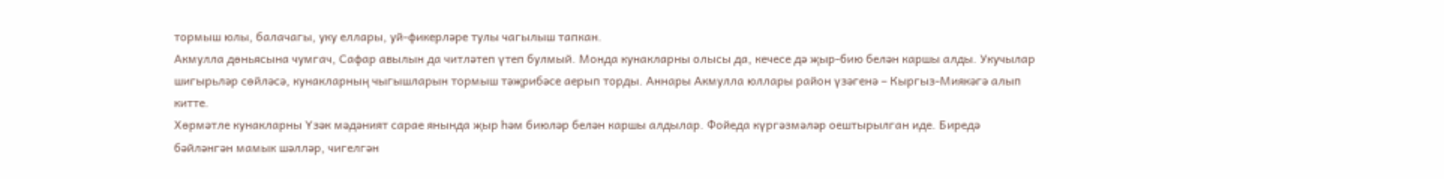тормыш юлы, балачагы, уку еллары, уй-фикерләре тулы чагылыш тапкан.
Акмулла дөньясына чумгач, Сафар авылын да читләтеп үтеп булмый. Монда кунакларны олысы да, кечесе дә җыр-бию белән каршы алды. Укучылар шигырьләр сөйләсә, кунакларның чыгышларын тормыш тәҗрибәсе аерып торды. Аннары Акмулла юллары район үзәгенә – Кыргыз-Миякәгә алып китте.
Хөрмәтле кунакларны Үзәк мәдәният сарае янында җыр һәм биюләр белән каршы алдылар. Фойеда күргәзмәләр оештырылган иде. Биредә бәйләнгән мамык шәлләр, чигелгән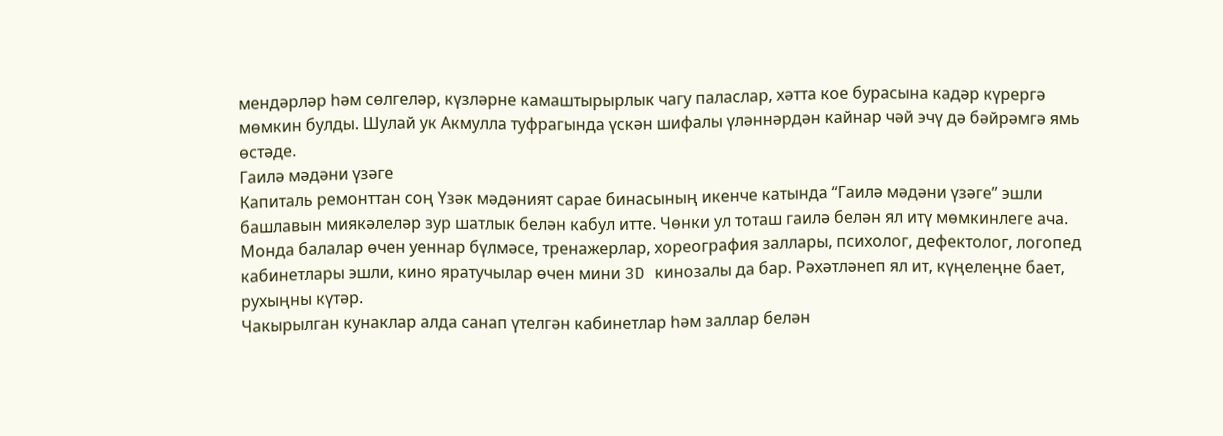мендәрләр һәм сөлгеләр, күзләрне камаштырырлык чагу паласлар, хәтта кое бурасына кадәр күрергә мөмкин булды. Шулай ук Акмулла туфрагында үскән шифалы үләннәрдән кайнар чәй эчү дә бәйрәмгә ямь өстәде.
Гаилә мәдәни үзәге
Капиталь ремонттан соң Үзәк мәдәният сарае бинасының икенче катында “Гаилә мәдәни үзәге” эшли башлавын миякәлеләр зур шатлык белән кабул итте. Чөнки ул тоташ гаилә белән ял итү мөмкинлеге ача. Монда балалар өчен уеннар бүлмәсе, тренажерлар, хореография заллары, психолог, дефектолог, логопед кабинетлары эшли, кино яратучылар өчен мини 3D кинозалы да бар. Рәхәтләнеп ял ит, күңелеңне бает, рухыңны күтәр.
Чакырылган кунаклар алда санап үтелгән кабинетлар һәм заллар белән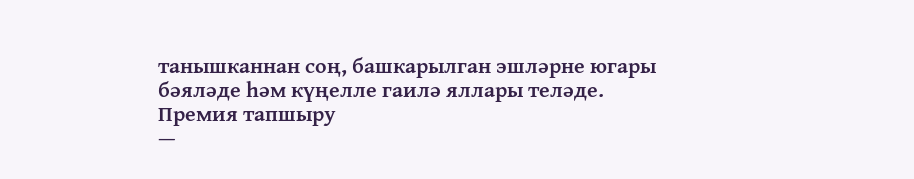танышканнан соң, башкарылган эшләрне югары бәяләде һәм күңелле гаилә яллары теләде.
Премия тапшыру
—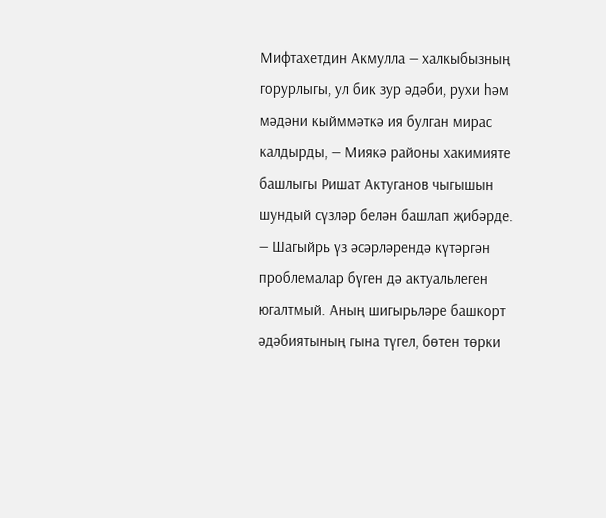Мифтахетдин Акмулла — халкыбызның горурлыгы, ул бик зур әдәби, рухи һәм мәдәни кыйммәткә ия булган мирас калдырды, — Миякә районы хакимияте башлыгы Ришат Актуганов чыгышын шундый сүзләр белән башлап җибәрде. — Шагыйрь үз әсәрләрендә күтәргән проблемалар бүген дә актуальлеген югалтмый. Аның шигырьләре башкорт әдәбиятының гына түгел, бөтен төрки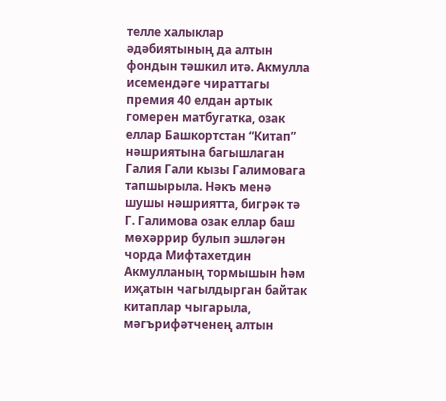телле халыклар әдәбиятының да алтын фондын тәшкил итә. Акмулла исемендәге чираттагы премия 40 елдан артык гомерен матбугатка, озак еллар Башкортстан “Китап” нәшриятына багышлаган Галия Гали кызы Галимовага тапшырыла. Нәкъ менә шушы нәшриятта, бигрәк тә Г. Галимова озак еллар баш мөхәррир булып эшләгән чорда Мифтахетдин Акмулланың тормышын һәм иҗатын чагылдырган байтак китаплар чыгарыла, мәгърифәтченең алтын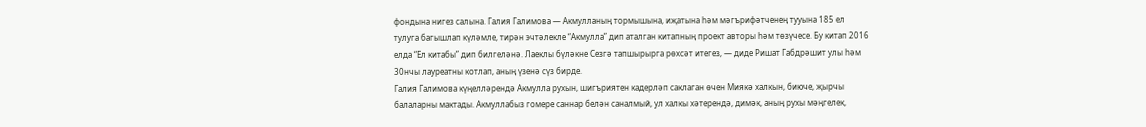фондына нигез салына. Галия Галимова — Акмулланың тормышына, иҗатына һәм мәгърифәтченең тууына 185 ел тулуга багышлап күләмле, тирән эчтәлекле “Акмулла” дип аталган китапның проект авторы һәм төзүчесе. Бу китап 2016 елда “Ел китабы” дип билгеләнә. Лаеклы бүләкне Сезгә тапшырырга рөхсәт итегез, — диде Ришат Габдрәшит улы һәм 30нчы лауреатны котлап, аның үзенә сүз бирде.
Галия Галимова күңелләрендә Акмулла рухын, шигъриятен кадерләп саклаган өчен Миякә халкын, биюче, җырчы балаларны мактады. Акмуллабыз гомере саннар белән саналмый, ул халкы хәтерендә, димәк, аның рухы мәңгелек,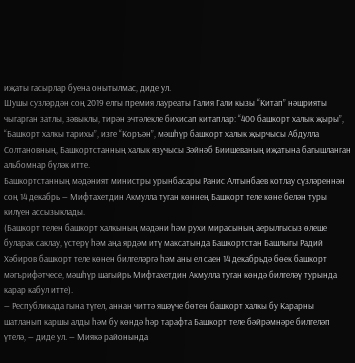иҗаты гасырлар буена онытылмас, диде ул.
Шушы сузләрдән соң 2019 елгы премия лауреаты Галия Гали кызы “Китап” нәшрияты чыгарган затлы, зәвыклы, тирән эчтәлекле бихисап китаплар: “400 башкорт халык җыры”, “Башкорт халкы тарихы”, изге “Коръән”, мәшһүр башкорт халык җырчысы Абдулла Солтановның, Башкортстанның халык язучысы Зәйнәб Биишеваның иҗатына багышланган альбомнар бүләк итте.
Башкортстанның мәдәният министры урынбасары Ранис Алтынбаев котлау сүзләреннән соң 14 декабрь — Мифтахетдин Акмулла туган көннең Башкорт теле көне белән туры килүен ассызыклады.
(Башкорт телен башкорт халкының мәдәни һәм рухи мирасының аерылгысыз өлеше буларак саклау, үстерү һәм аңа ярдәм итү максатында Башкортстан Башлыгы Радий Хәбиров башкорт теле көнен билгеләргә һәм аны ел саен 14 декабрьдә бөек башкорт мәгърифәтчесе, мәшһүр шагыйрь Мифтахетдин Акмулла туган көндә билгеләү турында карар кабул итте).
— Республикада гына түгел, аннан читтә яшәүче бөтен башкорт халкы бу Карарны шатланып каршы алды һәм бу көндә һәр тарафта Башкорт теле бәйрәмнәре билгеләп үтелә, — диде ул. — Миякә районында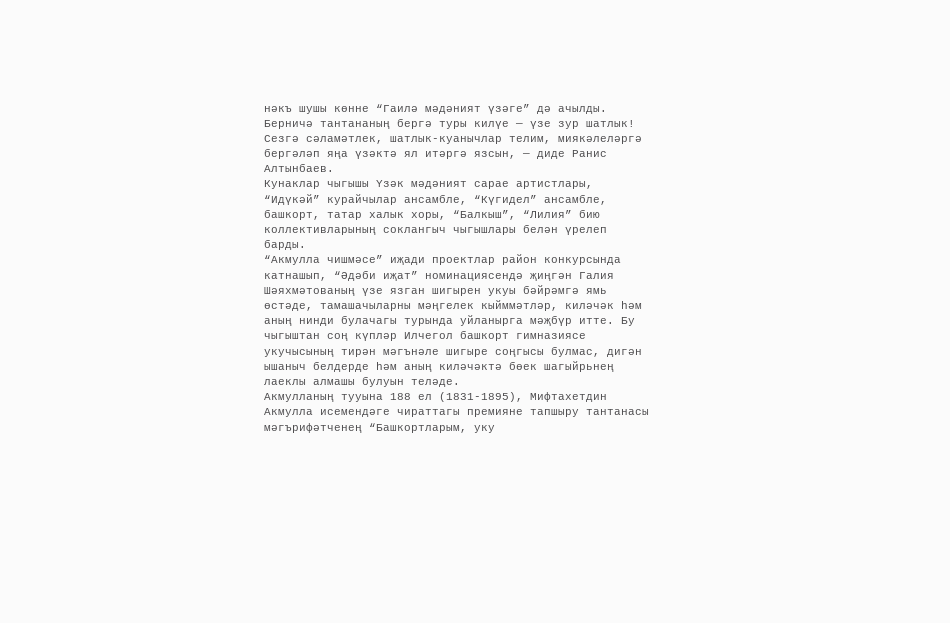нәкъ шушы көнне “Гаилә мәдәният үзәге” дә ачылды. Берничә тантананың бергә туры килүе — үзе зур шатлык! Сезгә сәламәтлек, шатлык-куанычлар телим, миякәлеләргә бергәләп яңа үзәктә ял итәргә язсын, — диде Ранис Алтынбаев.
Кунаклар чыгышы Үзәк мәдәният сарае артистлары, “Идүкәй” курайчылар ансамбле, “Күгидел” ансамбле, башкорт, татар халык хоры, “Балкыш”, “Лилия” бию коллективларының соклангыч чыгышлары белән үрелеп барды.
“Акмулла чишмәсе” иҗади проектлар район конкурсында катнашып, “Әдәби иҗат” номинациясендә җиңгән Галия Шәяхмәтованың үзе язган шигырен укуы бәйрәмгә ямь өстәде, тамашачыларны мәңгелек кыйммәтләр, киләчәк һәм аның нинди булачагы турында уйланырга мәҗбүр итте. Бу чыгыштан соң күпләр Илчегол башкорт гимназиясе укучысының тирән мәгънәле шигыре соңгысы булмас, дигән ышаныч белдерде һәм аның киләчәктә бөек шагыйрьнең лаеклы алмашы булуын теләде.
Акмулланың тууына 188 ел (1831-1895), Мифтахетдин Акмулла исемендәге чираттагы премияне тапшыру тантанасы мәгърифәтченең “Башкортларым, уку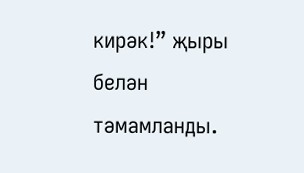кирәк!” җыры белән тәмамланды.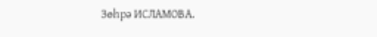Зөһрә ИСЛАМОВА.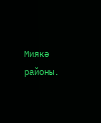Миякә районы.